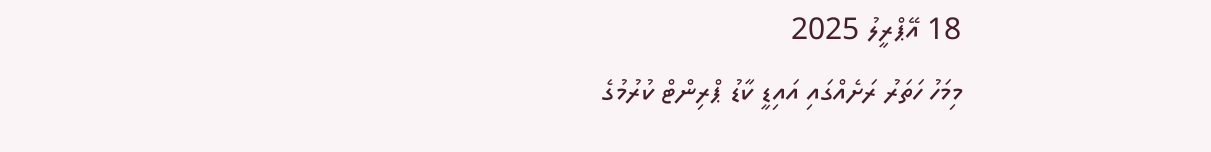18 އޭޕްރީލު 2025
މިމަހު ހަތަރު ރަށެއްގައި އައިޑީ ކާޑު ޕްރިންޓް ކުރުމުގެ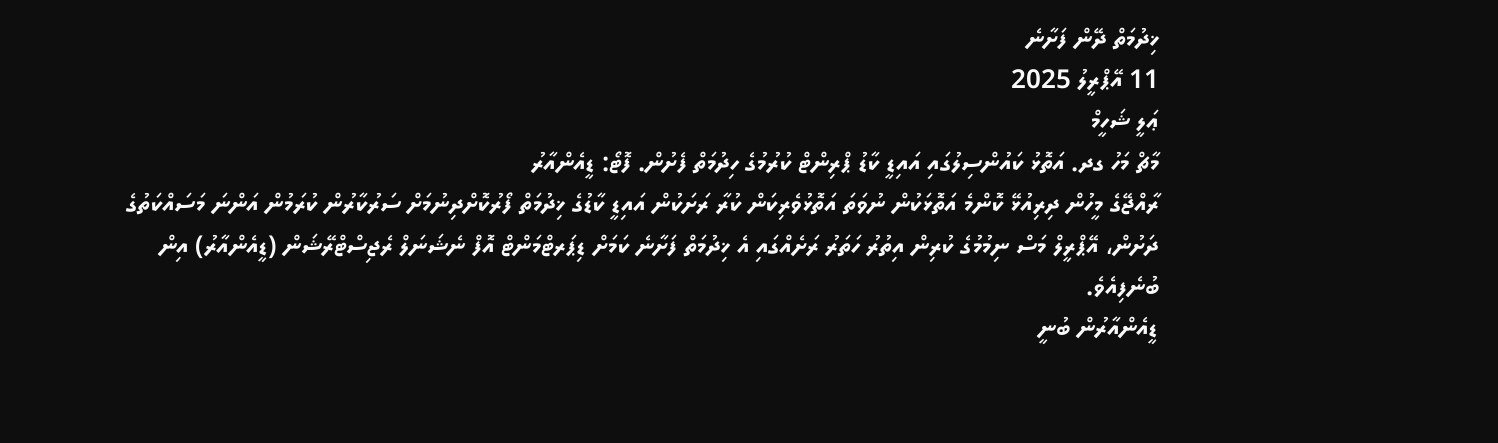ޚިދުމަތް ދޭން ފަށާނެ
11 އޭޕްރީލު 2025
ޢަލީ ޝަހީމް
މާޗް މަހު ގދ. އަތޮޅު ކައުންސިލުގައި އައިޑީ ކާޑު ޕްރިންޓް ކުރުމުގެ ހިދުމަތް ފެށުން. ފޮޓޯ: ޑީއެންއާރު
ރާއްޖޭގެ މީހުން ދިރިއުޅޭ ކޮންމެ އަތޮޅަކުން ނުވަތަ އަތޮޅުވެރިކަން ކުރާ ރަށަކުން އައިޑީ ކާޑުގެ ޚިދުމަތް ފޯރުކޮށްދިނުމަށް ސަރުކާރުން ކުރަމުން އަންނަ މަސައްކަތުގެ ދަށުން، އޭޕްރީލް މަސް ނިމުމުގެ ކުރިން އިތުރު ހަތަރު ރަށެއްގައި އެ ޚިދުމަތް ފަށާނެ ކަމަށް ޑިޕަރޓްމަންޓް އޮފް ނެޝަނަލް ރެޖިސްޓްރޭޝަން (ޑީއެންއާރު) އިން ބުނެފިއެވެ.
ޑީއެންއާރުން ބުނީ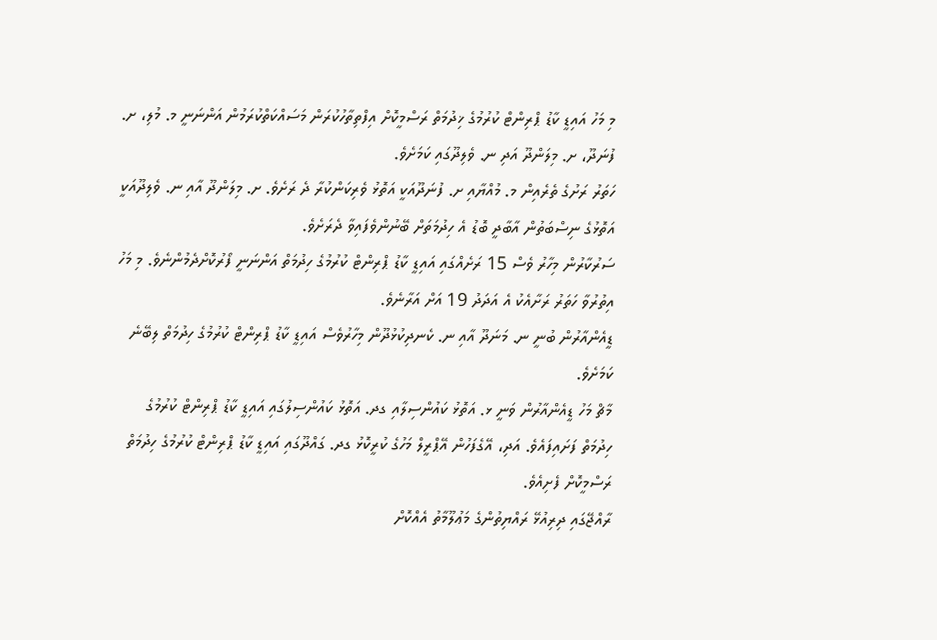މި މަހު އައިޑީ ކާޑު ޕްރިންޓް ކުރުމުގެ ޚިދުމަތް ރަސްމީކޮށް އިފްތިތާހުކުރަން މަސައްކަތްކުރަމުން އަންނަނީ މ. މުލި، ށ. ފުނަދޫ، ށ. މިލަންދޫ އަދި ނ. ވެލިދޫގައި ކަމަށެވެ.
ހަތަރު ރަށުގެ ތެރެއިން މ. މުއްޔާއި ށ. ފުނަދޫއަކީ އަތޮޅު ވެރިކަންކުރާ ދެ ރަށެވެ. ށ. މިލަންދޫ އާއި ނ. ވެލިދޫއަކީ އަތޮޅުގެ ނިސްބަތުން އާބާދީ ބޮޑު އެ ހިދުމަތަށް ބޭނުންވެފައިވާ ދެރަށެވެ.
ސަރުކާރުން މިހާރު ވެސް 15 ރަށެއްގައި އައިޑީ ކާޑު ޕްރިންޓް ކުރުމުގެ ހިދުމަތް އަންނަނީ ފޯރުކޮށްދެމުންނެވެ. މި މަހު އިތުރުވާ ހަތަރު ރަށާއެކު އެ އަދަދު 19 އަށް އަރާނެވެ.
ޑީއެންއާރުން ބުނީ ނ. މަނަދޫ އާއި ނ. ކެނދިކުޅުދޫން މިހާރުވެސް އައިޑީ ކާޑު ޕްރިންޓް ކުރުމުގެ ހިދުމަތް ލިބޭނެ ކަމަށެވެ.
މާޗް މަހު ޑީއެންއާރުން ވަނީ ޅ. އަތޮޅު ކައުންސިލާއި ގދ. އަތޮޅު ކައުންސިލުގައި އައިޑީ ކާޑު ޕްރިންޓް ކުރުމުގެ ހިދުމަތް ފަށައިފައެވެ. އަދި، އޭގެފަހުން އޭޕްރީލް މަހުގެ ކުރީކޮޅު ގދ. ގައްދޫގައި އައިޑީ ކާޑު ޕްރިންޓް ކުރުމުގެ ހިދުމަތް ރަސްމީކޮށް ފެށިއެވެ.
ރާއްޖޭގައި ދިރިއުޅޭ ރައްޔިތުންގެ މަޢުލޫމާތު އެއްކޮށް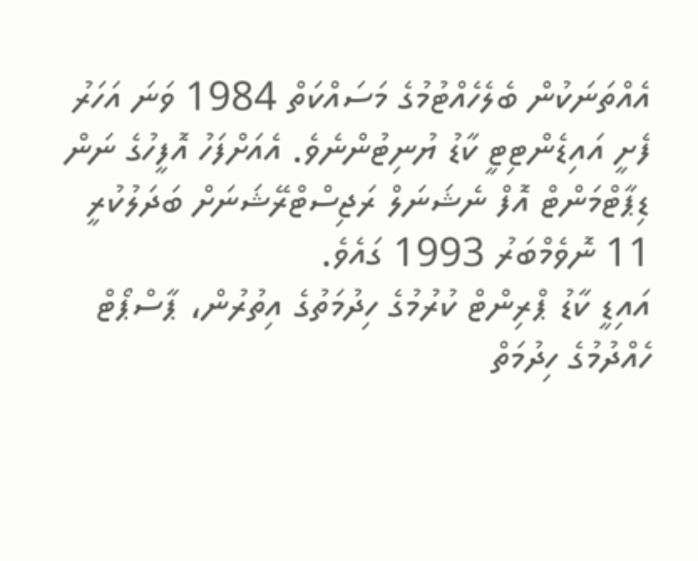އެއްތަނަކުން ބެލެހެއްޓުމުގެ މަސައްކަތް 1984 ވަނަ އަހަރު ފެށީ އައިޑެންޓިޓީ ކާޑު ޔުނިޓުންނެވެ. އެއަށްފަހު އޮފީހުގެ ނަން ޑިޕާޓްމަންޓް އޮފް ނެޝަނަލް ރަޖިސްޓްރޭޝަނަށް ބަދަލުކުރީ 11 ނޮވެމްބަރު 1993 ގައެވެ.
އައިޑީ ކާޑު ޕްރިންޓް ކުރުމުގެ ހިދުމަތުގެ އިތުރުން، ޕާސްޕޯޓް ހެއްދުމުގެ ހިދުމަތް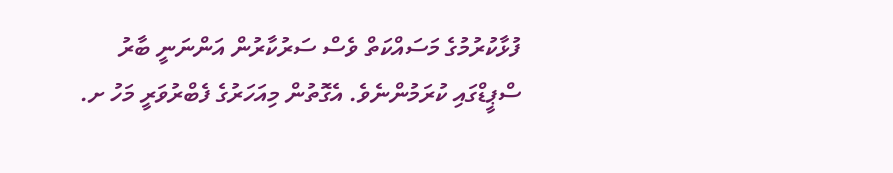ފުޅާކުރުމުގެ މަސައްކަތް ވެސް ސަރުކާރުން އަންނަނީ ބާރު ސްޕީޑްގައި ކުރަމުންނެވެ. އެގޮތުން މިއަހަރުގެ ފެބްރުވަރީ މަހު ށ.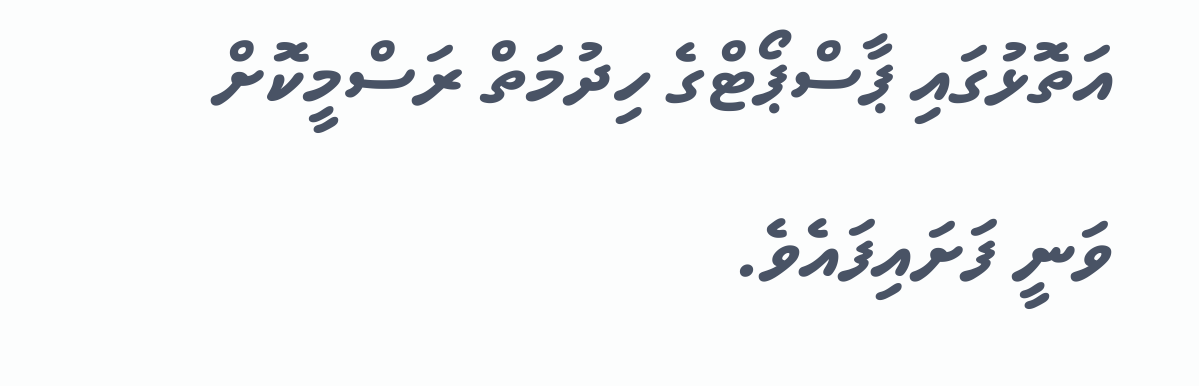އަތޮޅުގައި ޕާސްޕޯޓްގެ ހިދުމަތް ރަސްމީކޮށް ވަނީ ފަށައިފައެވެ.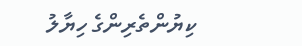ކިޔުންތެރިންގެ ހިޔާލު